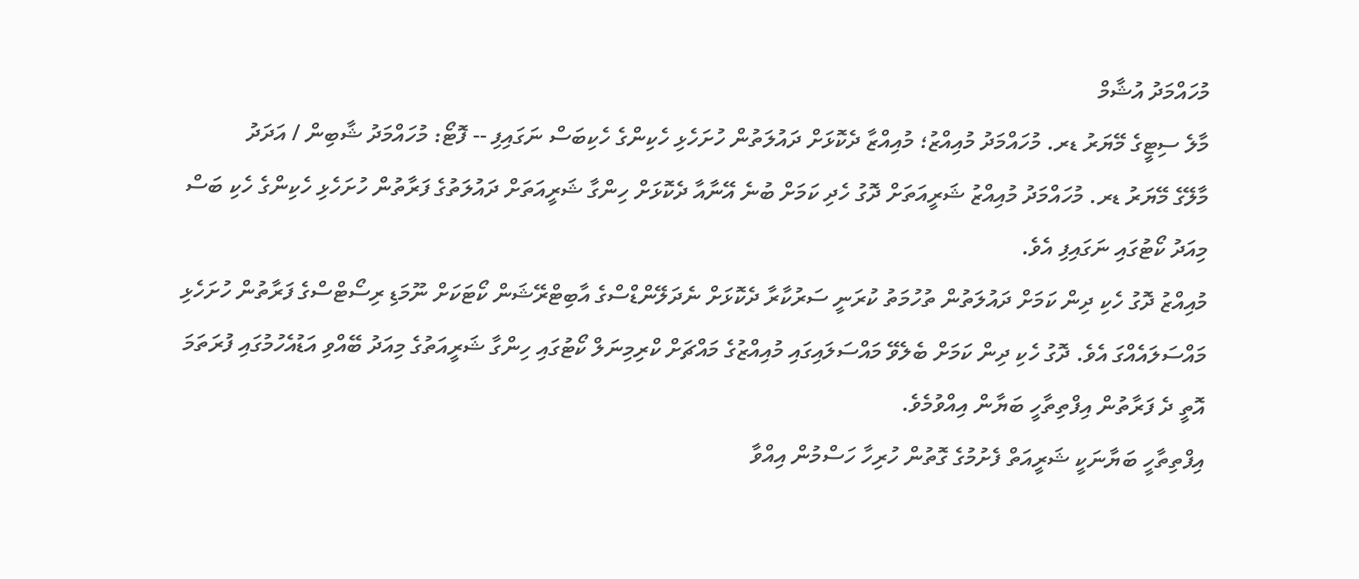މުހައްމަދު އުޝާމް
މާލެ ސިޓީގެ މޭޔަރު ޑރ. މުހައްމަދު މުއިއްޒު؛ މުއިއްޒާ ދެކޮޅަށް ދައުލަތުން ހުށަހެޅި ހެކިންގެ ހެކިބަސް ނަގައިފި -- ފޮޓޯ: މުހައްމަދު ޝާބިން / އަދަދު
މާލޭގެ މޭޔަރު ޑރ. މުހައްމަދު މުއިއްޒު ޝަރީއަތަށް ދޮގު ހެދި ކަމަށް ބުނެ އޭނާއާ ދެކޮޅަށް ހިންގާ ޝަރީއަތަށް ދައުލަތުގެ ފަރާތުން ހުށަހެޅި ހެކިންގެ ހެކި ބަސް މިއަދު ކޯޓުގައި ނަގައިފި އެވެ.
މުއިއްޒު ދޮގު ހެކި ދިން ކަމަށް ދައުލަތުން ތުހުމަތު ކުރަނީ ސަރުކާރާ ދެކޮޅަށް ނެދަލޭންޑްސްގެ އާބިޓްރޭޝަން ކޯޓަކަށް ނޫމަޑި ރިސޯޓްސްގެ ފަރާތުން ހުށަހެޅި މައްސަލައެއްގަ އެވެ. ދޮގު ހެކި ދިން ކަމަށް ބެލެވޭ މައްސަލައިގައި މުއިއްޒުގެ މައްޗަށް ކްރިމިނަލް ކޯޓުގައި ހިންގާ ޝަރީއަތުގެ މިއަދު ބޭއްވި އަޑުއެހުމުގައި ފުރަތަމަ އޮތީ ދެ ފަރާތުން އިފްތިތާހީ ބަޔާން އިއްވުމެވެ.
އިފްތިތާހީ ބަޔާނަކީ ޝަރީއަތް ފެށުމުގެ ގޮތުން ހުރިހާ ހަސްމުން އިއްވާ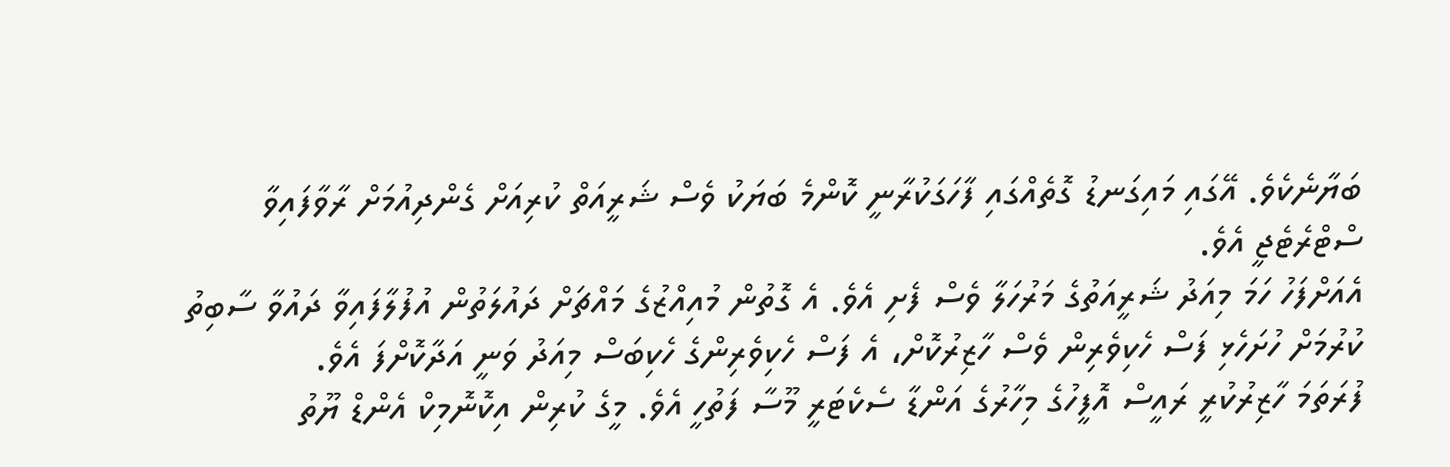ބަޔާނެކެވެ. އޭގައި މައިގަނޑު ގޮތެއްގައި ފާހަގަކުރާނީ ކޮންމެ ބަޔަކު ވެސް ޝަރީއަތް ކުރިއަށް ގެންދިއުމަށް ރާވާފައިވާ ސްޓްރެޓެޖީ އެވެ.
އެއަށްފަހު ހަމަ މިއަދު ޝަރީއަތުގެ މަރުހަލާ ވެސް ފެށި އެވެ. އެ ގޮތުން މުއިއްޒުގެ މައްޗަށް ދައުލަތުން އުފުލާފައިވާ ދައުވާ ސާބިތު ކުރުމަށް ހުށަހެޅި ފަސް ހެކިވެރިން ވެސް ހާޒިރުކޮށް، އެ ފަސް ހެކިވެރިންގެ ހެކިބަސް މިއަދު ވަނީ އަދާކޮށްފަ އެވެ.
ފުރަތަމަ ހާޒިރުކުރީ ރައީސް އޮފީހުގެ މިހާރުގެ އަންޑާ ސެކެޓަރީ މޫސާ ފަތުހީ އެވެ. މީގެ ކުރިން އިކޮނޮމިކް އެންޑް ޔޫތު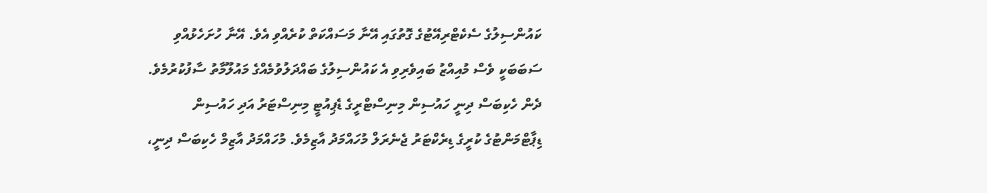ކައުންސިލުގެ ސެކެޓްރިއޭޓުގެ ގޮތުގައި އޭނާ މަސައްކަތް ކުރެއްވި އެވެ. އޭނާ ހުށަހެޅުއްވި ސަބަބަކީ ވެސް މުއިއްޒު ބައިވެރިވި އެ ކައުންސިލުގެ ބައްދަލުވުމެއްގެ މައުލޫމާތު ސާފުކުރުމެވެ.
ދެން ހެކިބަސް ދިނީ ހައުސިން މިނިސްޓްރީގެ ޑެޕިއުޓީ މިނިސްޓަރު އަދި ހައުސިން ޑިޕާޓްމަންޓުގެ ކުރީގެ ޑިރެކްޓަރު ޖެނެރަލް މުހައްމަދު އާޒިމެވެ. މުހައްމަދު އާޒިމް ހެކިބަސް ދިނީ،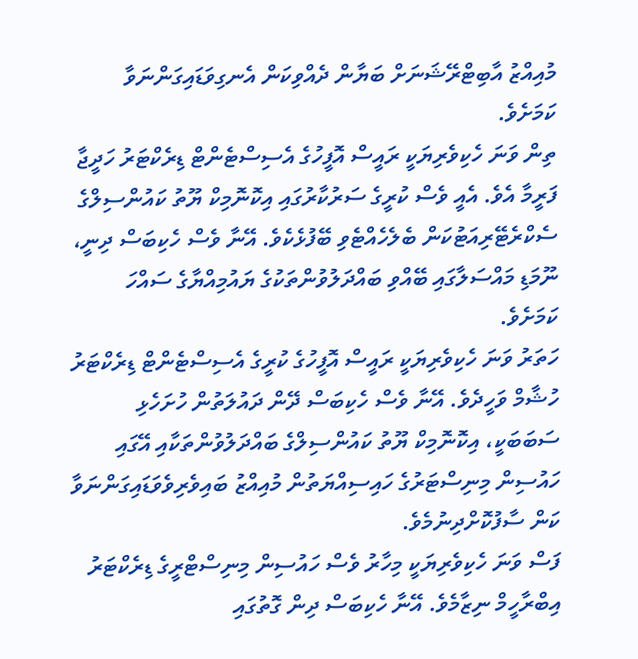މުއިއްޒު އާބިޓްރޭޝަނަށް ބަޔާން ދެއްވިކަން އެނގިވަޑައިގަންނަވާ ކަމަށެވެ.
ތިން ވަނަ ހެކިވެރިޔަކީ ރައީސް އޮފީހުގެ އެސިސްޓެންޓް ޑިރެކްޓަރު ހަދީޖާ ފަރީމާ އެވެ. އެއީ ވެސް ކުރީގެ ސަރުކާރުގައި އިކޮނޮމިކް ޔޫތު ކައުންސިލްގެ ސެކްރެޓޭރިއަޓުކަން ބެލެހެއްޓެވި ބޭފުޅެކެވެ. އޭނާ ވެސް ހެކިބަސް ދިނީ، ނޫމަޑި މައްސަލާގައި ބޭއްވި ބައްދަލުވުންތަކުގެ ޔައުމިއްޔާގެ ސައްހަ ކަމަށެވެ.
ހަތަރު ވަނަ ހެކިވެރިޔަކީ ރައީސް އޮފީހުގެ ކުރީގެ އެސިސްޓެންޓް ޑިރެކްޓަރު ހުޝާމް ވަހީދެވެ. އޭނާ ވެސް ހެކިބަސް ދޭން ދައުލަތުން ހުށަހެޅި ސަބަބަކީ، އިކޮނޮމިކް ޔޫތު ކައުންސިލްގެ ބައްދަލުވުންތަކާއި އޭގައި ހައުސިން މިނިސްޓަރުގެ ހައިސިއްޔަތުން މުއިއްޒު ބައިވެރިވެވަޑައިގަންނަވާ ކަން ސާފުކޮށްދިނުމެވެ.
ފަސް ވަނަ ހެކިވެރިޔަކީ މިހާރު ވެސް ހައުސިން މިނިސްޓްރީގެ ޑިރެކްޓަރު އިބްރާހީމް ނިޒާމެވެ. އޭނާ ހެކިބަސް ދިން ގޮތުގައި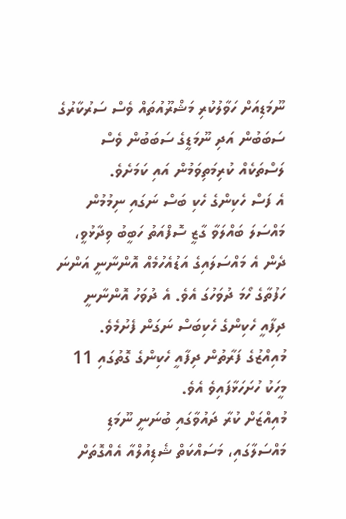ނޫމަޑިއަށް ހަވާލުކުރި މަޝްރޫއުތައް ވެސް ސަރުކާރުގެ ސަބަބުން އަދި ނޫމަޑީގެ ސަބަބުން ވެސް ލަސްތަކެއް ކުރިމަތިވަމުން އައި ކަމަށެވެ.
އެ ފަސް ހެކިންގެ ހެކި ބަސް ނަގައި ނިމުމުން މައްސަލަ ބައްލަވާ ގާޒީ ސޮފްއަތު ހަބީބު ވިދާޅުވީ، ދެން އެ މައްސަލައިގެ އަޑުއެހުމެއް އޮންނާނީ އަންނަ ހަފުތާގެ ހޯމަ ދުވަހުގަ އެވެ. އެ ދުވަހު އޮންނާނީ ދިފާއީ ހެކިންގެ ހެކިބަސް ނަގަން ފެށުމެވެ. މުއިއްޒުގެ ފަރާތުން ދިފާއީ ހެކިންގެ ގޮތުގައި 11 މީހަކު ހުށަހަޅާފައިވެ އެވެ.
މުއިއްޒަށް ކުރާ ދައުވާގައި ބުނަނީ ނޫމަޑި މައްސަލާގައި، މަސައްކަތް ޝެޑިއުލްއާ އެއްގޮތަށް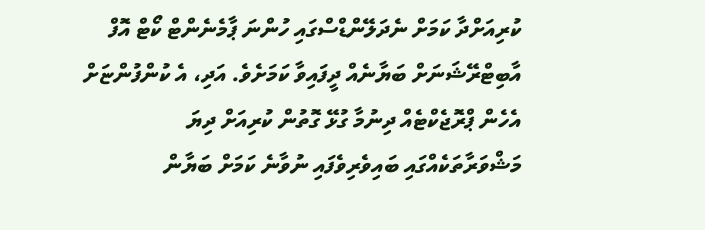ކުރިއަށްދާ ކަމަށް ނެދަލޭންޑްސްގައި ހުންނަ ޕާމެނެންޓް ކޯޓް އޮފް އާބިޓްރޭޝަނަށް ބަޔާނެއް ދީފައިވާ ކަމަށެވެ. އަދި، އެ ކުންފުންޏަށް އެހެން ޕްރޮޖެކްޓެއް ދިނުމާ ގުޅޭ ގޮތުން ކުރިއަށް ދިޔަ މަޝްވަރާތަކެއްގައި ބައިވެރިވެފައި ނުވާނެ ކަމަށް ބަޔާން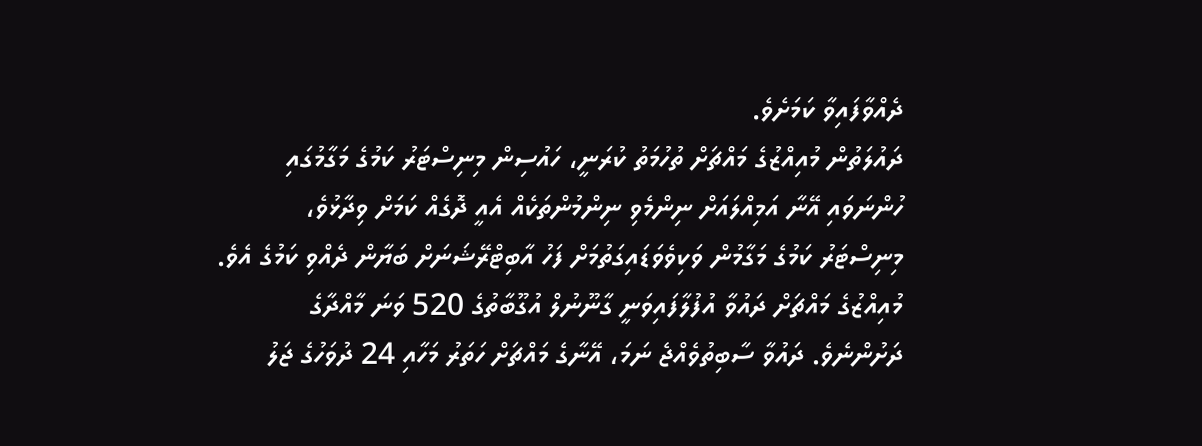ދެއްވާފައިވާ ކަމަށެވެ.
ދައުލަތުން މުއިއްޒުގެ މައްޗަށް ތުހުމަތު ކުރަނީ، ހައުސިން މިނިސްޓަރު ކަމުގެ މަގާމުގައި ހުންނަވައި އޭނާ އަމިއްލައަށް ނިންމެވި ނިންމުންތަކެއް އެއީ ދޮގެއް ކަމަށް ވިދާޅުވެ، މިނިސްޓަރު ކަމުގެ މަގާމުން ވަކިވެވަޑައިގަތުމަށް ފަހު އާބިޓްރޭޝަނަށް ބަޔާން ދެއްވި ކަމުގެ އެވެ.
މުއިއްޒުގެ މައްޗަށް ދައުވާ އުފުލާފައިވަނީ ގާނޫނުލް އުގޫބާތުގެ 520 ވަނަ މާއްދާގެ ދަށުންނެވެ. ދައުވާ ސާބިތުވެއްޖެ ނަމަ، އޭނާގެ މައްޗަށް ހަތަރު މަހާއި 24 ދުވަހުގެ ޖަލު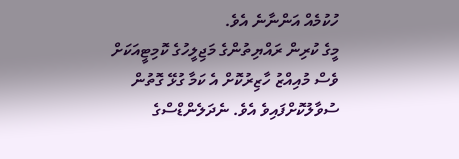ހުކުމެއް އަންނާނެ އެވެ.
މީގެ ކުރިން ރައްޔިތުންގެ މަޖިލީހުގެ ކޮމިޓީއަކަށް ވެސް މުއިއްޒު ހާޒިރުކޮށް އެ ކަމާ ގުޅޭ ގޮތުން ސުވާލުކޮށްފައިވެ އެވެ. ނެދަލެންޑްސްގެ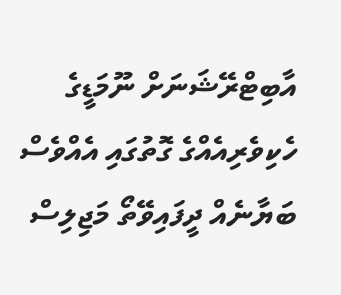އާބިޓްރޭޝަނަށް ނޫމަޑީގެ ހެކިވެރިއެއްގެ ގޮތުގައި އެއްވެސް ބަޔާނެއް ދީފައިވޭތޯ މަޖިލިސް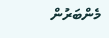މެންބަރުން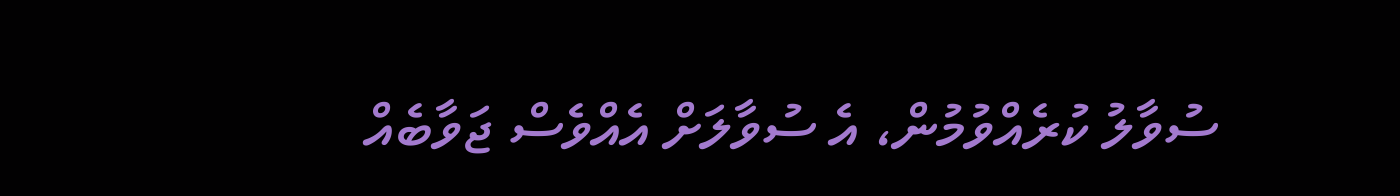ސުވާލު ކުރެއްވުމުން، އެ ސުވާލަށް އެއްވެސް ޖަވާބެއް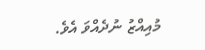މުއިއްޒު ނުދެއްވަ އެވެ.